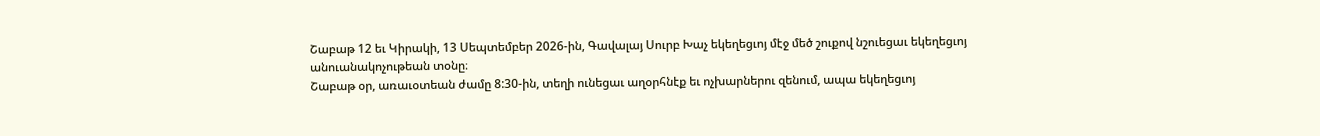Շաբաթ 12 եւ Կիրակի, 13 Սեպտեմբեր 2026-ին, Գավալայ Սուրբ Խաչ եկեղեցւոյ մէջ մեծ շուքով նշուեցաւ եկեղեցւոյ անուանակոչութեան տօնը։
Շաբաթ օր, առաւօտեան ժամը 8:30-ին, տեղի ունեցաւ աղօրհնէք եւ ոչխարներու զենում, ապա եկեղեցւոյ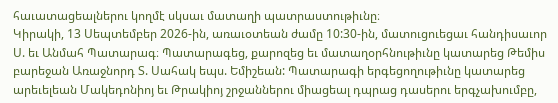հաւատացեալներու կողմէ սկսաւ մատաղի պատրաստութիւնը։
Կիրակի, 13 Սեպտեմբեր 2026-ին, առաւօտեան ժամը 10:30-ին, մատուցուեցաւ հանդիսաւոր Ս. եւ Անմահ Պատարագ։ Պատարագեց, քարոզեց եւ մատաղօրհնութիւնը կատարեց Թեմիս բարեջան Առաջնորդ Տ. Սահակ եպս. Եմիշեան: Պատարագի երգեցողութիւնը կատարեց արեւելեան Մակեդոնիոյ եւ Թրակիոյ շրջաններու միացեալ դպրաց դասերու երգչախումբը,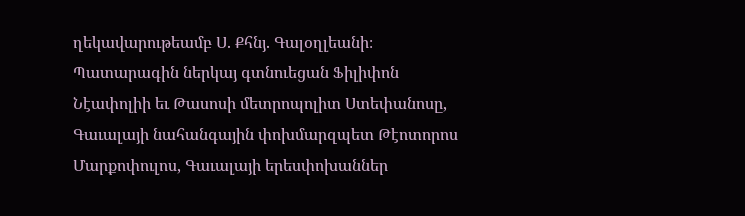ղեկավարութեամբ Ս. Քհնյ. Գալօղլեանի։ Պատարագին ներկայ գտնուեցան Ֆիլիփոն Նէափոլիի եւ Թասոսի մետրոպոլիտ Ստեփանոսը, Գաւալայի նահանգային փոխմարզպետ Թէոտորոս Մարքոփուլոս, Գաւալայի երեսփոխաններ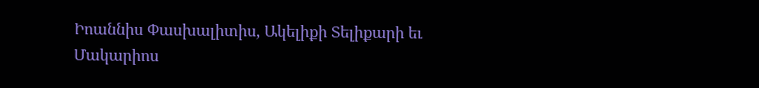Իոաննիս Փասխալիտիս, Ակելիքի Տելիքարի եւ Մակարիոս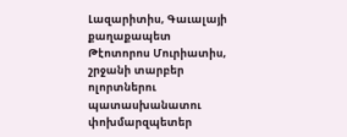Լազարիտիս, Գաւալայի քաղաքապետ Թէոտորոս Մուրիատիս, շրջանի տարբեր ոլորտներու պատասխանատու փոխմարզպետեր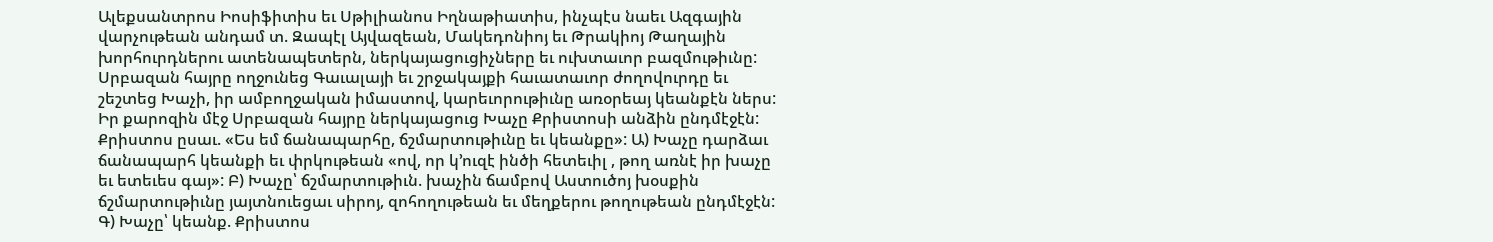Ալեքսանտրոս Իոսիֆիտիս եւ Սթիլիանոս Իղնաթիատիս, ինչպէս նաեւ Ազգային վարչութեան անդամ տ. Զապէլ Այվազեան, Մակեդոնիոյ եւ Թրակիոյ Թաղային խորհուրդներու ատենապետերն, ներկայացուցիչները եւ ուխտաւոր բազմութիւնը:
Սրբազան հայրը ողջունեց Գաւալայի եւ շրջակայքի հաւատաւոր ժողովուրդը եւ շեշտեց Խաչի, իր ամբողջական իմաստով, կարեւորութիւնը առօրեայ կեանքէն ներս:
Իր քարոզին մէջ Սրբազան հայրը ներկայացուց Խաչը Քրիստոսի անձին ընդմէջէն: Քրիստոս ըսաւ. «Ես եմ ճանապարհը, ճշմարտութիւնը եւ կեանքը»: Ա) Խաչը դարձաւ ճանապարհ կեանքի եւ փրկութեան «ով, որ կ՚ուզէ ինծի հետեւիլ , թող առնէ իր խաչը եւ ետեւես գայ»: Բ) Խաչը՝ ճշմարտութիւն. խաչին ճամբով Աստուծոյ խօսքին ճշմարտութիւնը յայտնուեցաւ սիրոյ, զոհողութեան եւ մեղքերու թողութեան ընդմէջէն: Գ) Խաչը՝ կեանք. Քրիստոս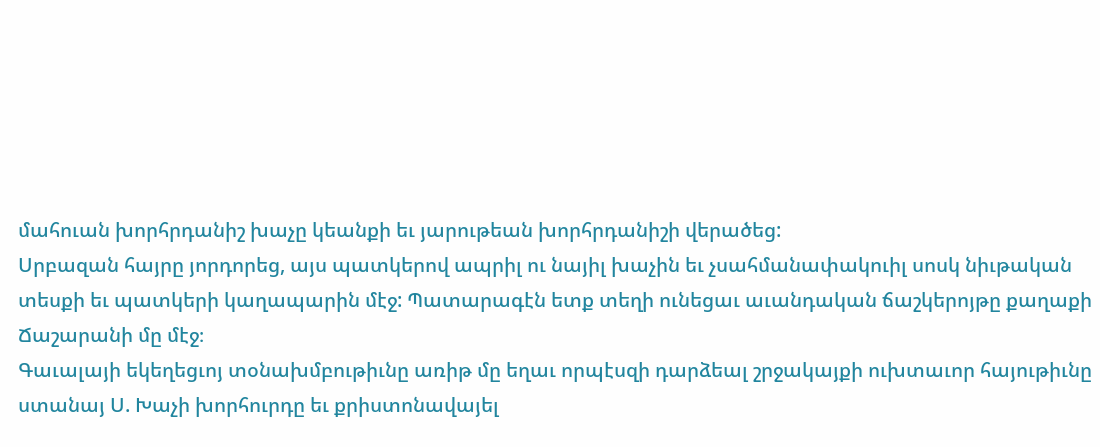մահուան խորհրդանիշ խաչը կեանքի եւ յարութեան խորհրդանիշի վերածեց:
Սրբազան հայրը յորդորեց, այս պատկերով ապրիլ ու նայիլ խաչին եւ չսահմանափակուիլ սոսկ նիւթական տեսքի եւ պատկերի կաղապարին մէջ: Պատարագէն ետք տեղի ունեցաւ աւանդական ճաշկերոյթը քաղաքի Ճաշարանի մը մէջ։
Գաւալայի եկեղեցւոյ տօնախմբութիւնը առիթ մը եղաւ որպէսզի դարձեալ շրջակայքի ուխտաւոր հայութիւնը ստանայ Ս. Խաչի խորհուրդը եւ քրիստոնավայել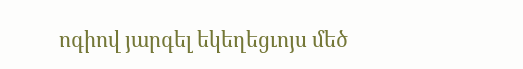ոգիով յարգել եկեղեցւոյս մեծ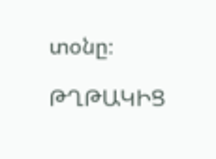տօնը։

ԹՂԹԱԿԻՑ